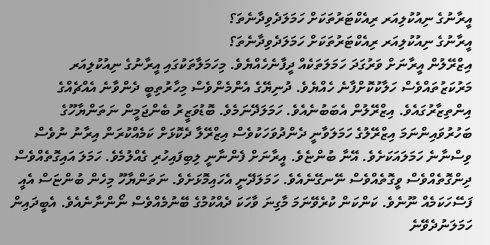އީރާނުގެ ނިއުކުލިއަރ ރިއެކްޓަރުތަކަށް ހަމަލަދެވިދާނެތަ؟
އީރާނުގެ ނިއުކުލިއަރ ރިއެކްޓަރުތަކަށް ހަމަލަދެވިދާނެތަ؟
އިޒްރޭލުން އީރާނަށް ވަރުގަދަ ހަމަލަތަކެއް ދީފާނެހެއްޔެވެ. މިހަމަލާތަކުގައި އީރާނުގެ ނިއުކުލިއަރ މަރުކަޒުތައްވެސް ހަލާކުކޮށްފާނެ ހެއްޔެވެ. ދުނިޔޭގެ އެންމެންވެސް މިހާރުތިބީ ދެންވާނެ އެއްޗެއްގެ އިންތިޒާރުގައެވެ. އިޒްރޭލުން އެބަބުނެއެވެ. ހަމަލަދޭނަމެވެ. ބޮޑުވަޒީރު ބެންޖަމީން ނަތަންޔާހޫގެ ބަހުރުވައިންނަމަ އިޒްރޭލުގެ ހަމަލަވާނީ ދެންދުވަހަކުވެސް އިޒްރޭލާ ދެކޮޅަށް ކަމެއްކުރަން އިރާނު ނުވެސް ވިސްނާނެ ހަމަލައަކަށެވެ. އޭނާ ބުންޏެވެ. އީރާނަށް ފެންނާނީ ލިބިފައިހުރި ގެއްލުމެވެ. ހަމަލަ އައިގޮތެއްވެސް ދިންގޮތެއްވެސް ވީގޮތެއްވެސް ނޭނގޭނެއެވެ. ހަމަލަދޭނީ އެހައިމޮޅަށެވެ. ނަތަންޔާހޫ މިހެން ބުންޏަސް އެއީ ފަސޭހަކަމެއް ނޫނެވެ. ކަންކަން ކުރެވޭނަމަ މާގިނަ ވާހަކަ ދެއްކުމުގެ ބޭނުމެއްވެސް ނޯންނާނެއެވެ. އެބީދައިން ހަމަލަނުދެވޭނެ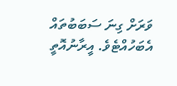ވަރަށް ގިނަ ސަބަބުތައް އެބަހުއްޓެވެ. އީރާނުއޮތީ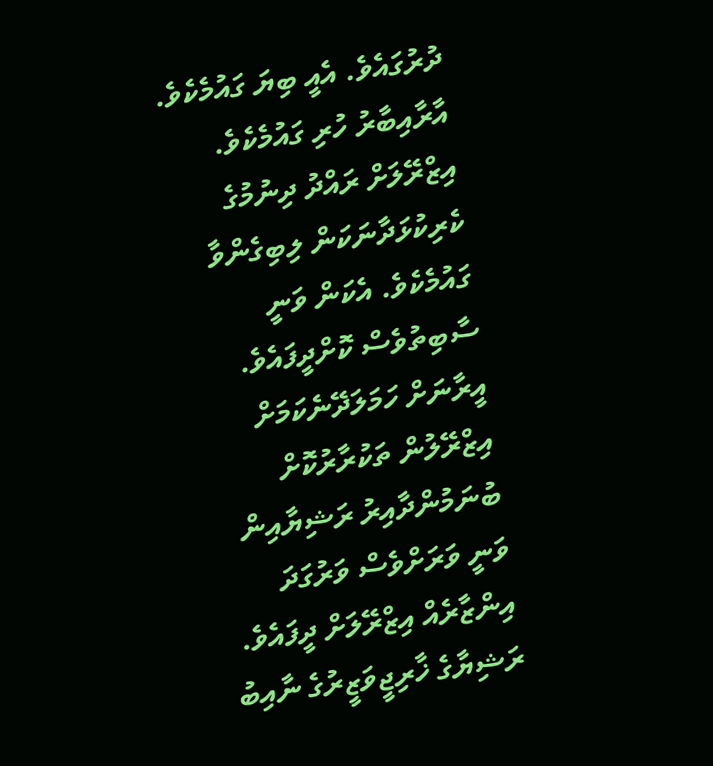ދުރުގައެވެ. އެއީ ބިޔަ ގައުމެކެވެ. އާރާއިބާރު ހުރި ގައުމެކެވެ. އިޒްރޭލަށް ރައްދު ދިނުމުގެ ކެރިކުޅަދާނަކަން ލިބިގެންވާ ގައުމެކެވެ. އެކަން ވަނީ ސާބިތުވެސް ކޮށްދީފައެވެ.
އީރާނަށް ހަމަލަދޭނެކަމަށް އިޒްރޭލުން ތަކުރާރުކޮށް ބުނަމުންދާއިރު ރަޝިޔާއިން ވަނީ ވަރަށްވެސް ވަރުގަދަ އިންޒާރެއް އިޒްރޭލަށް ދީފައެވެ. ރަޝިޔާގެ ޚާރިޖީވަޒީރުގެ ނާއިބު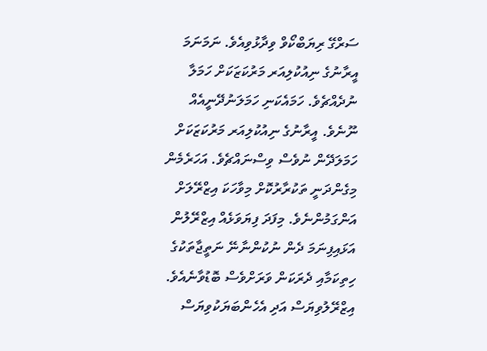ސަރްގޭ ރިޔަބްކޯވް ވިދާޅުވިއެވެ. ނަމަނަމަ އީރާނުގެ ނިއުކުލިއަރ މަރުކަޒަކަށް ހަމަލާ ނުދެއްޗެވެ. ހަމައެކަނި ހަމަލަނުދޭނީއެއް ނޫނެވެ. އީރާނުގެ ނިއުކުލިއަރ މަރުކަޒަކަށް ހަމަލަދޭން ނުވެސް ވިސްނައްޗެވެ. އަހަރެމެން މިގެންދަނީ ތަކުރާރުކޮށް މިވާހަކަ އިޒްރޭލަށް އަންގަމުންނެވެ. މިފަދަ ފިޔަވަޅެއް އިޒްރޭލުން އަޅައިފިނަމަ ދެން ނުކުންނާނޭ ނަތީޖާތަކުގެ ހިތިކަމާއި ދެރަކަން ވަރަށްވެސް ބޮޑުވާނެއެވެ. އިޒްރޭލުވިޔަސް އަދި އެހެންބަޔަކުވިޔަސް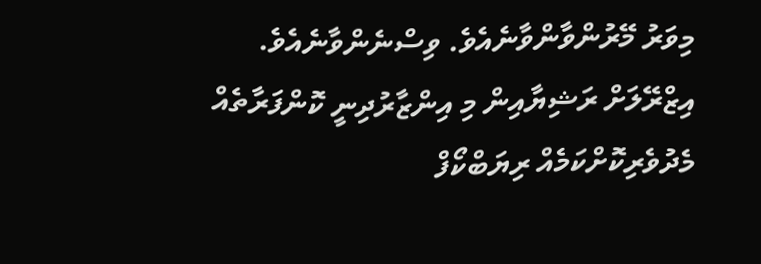މިވަރު މޭރުންވާންވާނެއެވެ. ވިސްނެންވާނެއެވެ. އިޒްރޭލަށް ރަޝިޔާއިން މި އިންޒާރުދިނީ ކޮންފަރާތެއް މެދުވެރިކޮށްކަމެއް ރިޔަބްކޯފް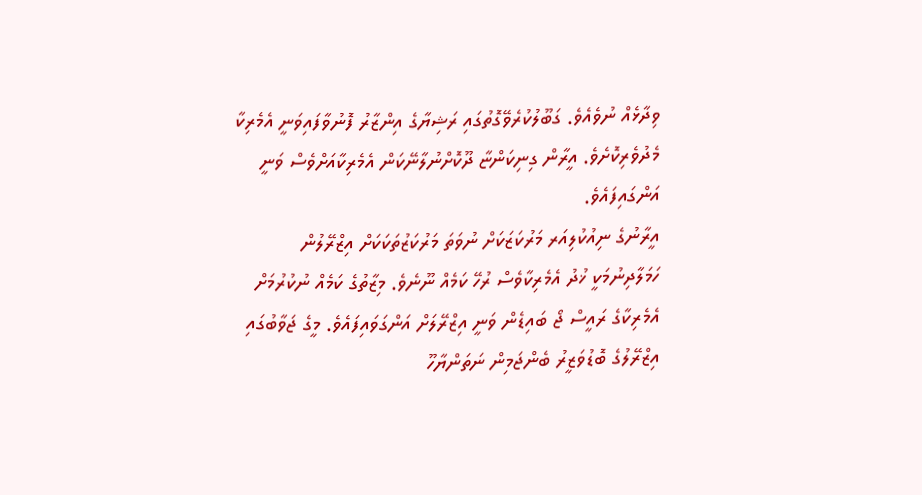ވިދާޅެއް ނުވެއެވެ. ގަބޫލުކުރެވޭގޮތުގައި ރަޝިޔާގެ އިންޒާރު ފޮނުވާފައިވަނީ އެމެރިކާ މެދުވެރިކޮށެވެ. އީރާން ގިނިކަންޏާ ދޫކޮށްނުލާނޭކަން އެމެރިކާއަށްވެސް ވަނީ އަންގައިފައެވެ.
އީރާނުގެ ނިއުކުލިއަރ މަރުކަޒަކަށް ނުވަތަ މަރުކަޒުތަކަކަށް އިޒްރޭލުން ހަމަލާދިނުމަކީ ޚުދު އެމެރިކާވެސް ރުހޭ ކަމެއް ނޫނެވެ. މިޒާތުގެ ކަމެއް ނުކުރުމަށް އެމެރިކާގެ ރައީސް ޖޯ ބައިޑެން ވަނީ އިޒްރޭލަށް އަންގަވައިފައެވެ. މީގެ ޖަވާބުގައި އިޒްރޭލުގެ ބޮޑުވަޒީރު ބެންޖަމިން ނަތަންޔާހޫ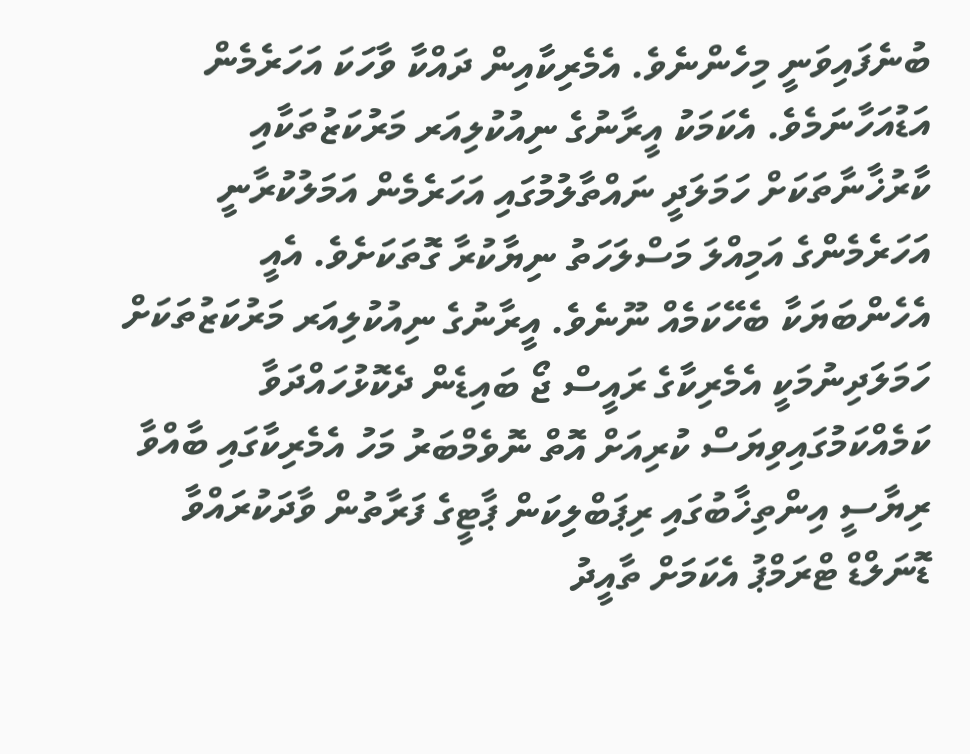ބުނެފައިވަނީ މިހެންނެވެ. އެމެރިކާއިން ދައްކާ ވާހަކަ އަހަރެމެން އަޑުއަހާނަމެވެ. އެކަމަކު އީރާނުގެ ނިއުކުލިއަރ މަރުކަޒުތަކާއި ކާރުޚާނާތަކަށް ހަމަލަދީ ނައްތާލުމުގައި އަހަރެމެން އަމަލުކުރާނީ އަހަރެމެންގެ އަމިއްލަ މަސްލަހަތު ނިޔާކުރާ ގޮތަކަށެވެ. އެއީ އެހެންބަޔަކާ ބެހޭކަމެއް ނޫނެވެ. އީރާނުގެ ނިއުކުލިއަރ މަރުކަޒުތަކަށް ހަމަލަދިނުމަކީ އެމެރިކާގެ ރައީސް ޖޯ ބައިޑެން ދެކޮޅުހައްދަވާ ކަމެއްކަމުގައިވިޔަސް ކުރިއަށް އޮތް ނޮވެމްބަރު މަހު އެމެރިކާގައި ބާއްވާ ރިޔާސީ އިންތިޚާބުގައި ރިޕަބްލިކަން ޕާޓީގެ ފަރާތުން ވާދަކުރައްވާ ޑޮނަލްޑް ޓްރަމްޕު އެކަމަށް ތާއީދު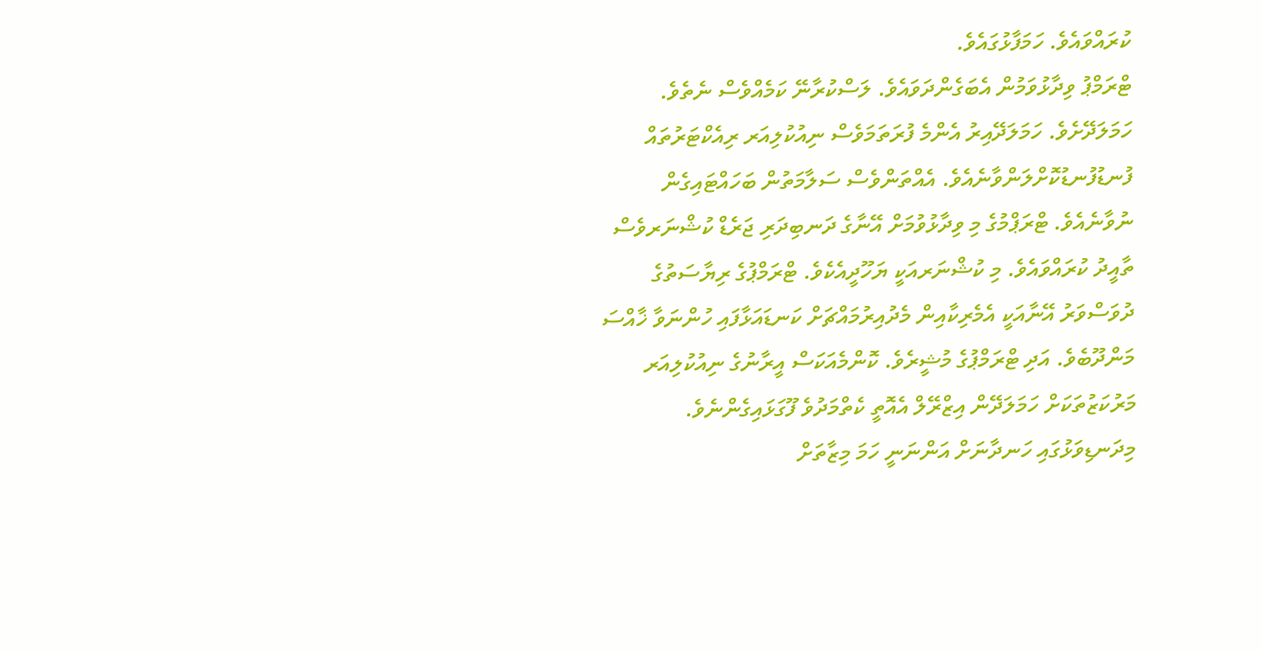ކުރައްވައެވެ. ހަމަފާޅުގައެވެ.
ޓްރަމްޕު ވިދާޅުވަމުން އެބަގެންދަވައެވެ. ލަސްކުރާނޭ ކަމެއްވެސް ނެތެވެ. ހަމަލަދޭށެވެ. ހަމަލަދޭއިރު އެންމެ ފުރަތަމަވެސް ނިއުކުލިއަރ ރިއެކްޓަރުތައް ފުނޑުފުނޑުކޮށްލަންވާނެއެވެ. އެއްތަންވެސް ސަލާމަތުން ބަހައްޓައިގެން ނުވާނެއެވެ. ޓްރަޕްމުގެ މި ވިދާޅުވުމަށް އޭނާގެ ދަނބިދަރި ޖަރެޑް ކުޝްނަރވެސް ތާއީދު ކުރައްވައެވެ. މި ކުޝްނަރއަކީ ޔަހޫދީއެކެވެ. ޓްރަމްޕުގެ ރިޔާސަތުގެ ދުވަސްވަރު އޭނާއަކީ އެމެރިކާއިން މެދުއިރުމައްޗަށް ކަނޑައަޅާފައި ހުންނަވާ ޚާއްސަ މަންދޫބެވެ. އަދި ޓްރަމްޕުގެ މުޝީރެވެ. ކޮންމެއަކަސް އީރާނުގެ ނިއުކުލިއަރ މަރުކަޒުތަކަށް ހަމަލަދޭން އިޒްރޭލް އެއޮތީ ކެތްމަދުވެ ފޫގަޅައިގެންނެވެ. މިދަނޑިވަޅުގައި ހަނދާނަށް އަންނަނީ ހަމަ މިޒާތަށް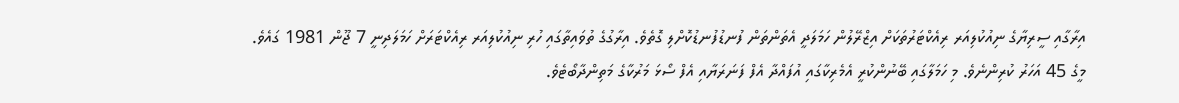އިރާގާއި ސީރިޔާގެ ނިއުކުލިއަރ ރިއެކްޓަރުތަކަށް އިޒްރޭލުން ހަމަލަދީ އެތަންތަން ފުނޑުފުނޑުކޮށްލި ގޮތެވެ. އިރާގުގެ ތުވައިތާގައި ހުރި ނިއުކުލިއަރ ރިއެކްޓަރަށް ހަމަލަދިނީ 7 ޖޫން 1981 ގައެވެ. މީގެ 45 އަހަރު ކުރިންނެވެ. މި ހަމަލާގައި ބޭނުންކުރީ އެމެރިކާގައި އުފައްދާ އެފް ފަނަރަޔާއި އެފް ސޯޅަ މަރުކާގެ މަތިންދާބޯޓެވެ.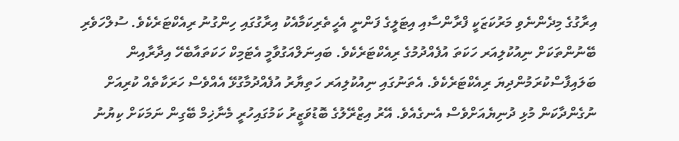އިރާގުގެ މިދެންނެވި މަރުކަޒަކީ ފްރާންސާއި އިޓަލީގެ ފަންނީ އެހީތެރިކަމާއެކު އިރާގުގައި ހިންގުނު ރިއެކްޓަރެކެވެ. ސުލްހަވެރި ބޭނުންތަކަށް ނިއުކުލިއަރ ހަކަތަ އުފެއްދުމުގެ ރިއެކްޓަރެކެވެ. ބައިނަލްއަގުވާމީ އެޓަމިކް ހަކަތައާބެހޭ އިދާރާއިން ބަލައިފާސްކުރަމުންދިޔަ ރިއެކްޓަރެކެވެ. އެތަނުގައި ނިއުކުލިއަރ ހަތިޔާރު އުފެއްދުމާގުޅޭ އެއްވެސް ހަރަކާތެއް ކުރިއަށް ނުގެންދާކަން މުޅި ދުނިޔެއަށްވެސް އެނގެއެވެ. އޭރު އިޒްރޭލުގެ ބޮޑުވަޒީރު ކަމުގައިހުރީ މެނާޚިމް ބޭގިން ނަމަކަށް ކިޔުނު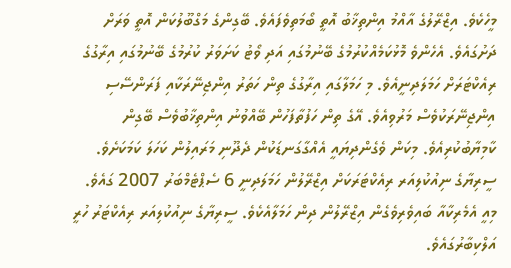މީހެކެވެ. އިޒްރޭލުގެ އާއްމު އިންތިޚާބު އޮތީ ބޯމަތިވެފައެވެ. ބޭގިންގެ މަގްބޫލުކަން އޮތީ ވަރަށް ދަށުގައެވެ. އެހެންވެ މޮޅުކަމެއްކުރުމުގެ ބޭނުމުގައި އަދި ވޯޓު ކަށަވަރު ކުރުމުގެ ބޭނުމުގައި އިރާގުގެ ރިއެކްޓަރަށް ހަމަލަދިނީއެވެ. މި ހަމަލާގައި އިރާގުގެ ތިން ހަތަރު އިންޖިނޭރަކާއި ފަރަންސޭސި އިންޖިނޭރަކުވެސް މަރުވިއެވެ. އޭގެ ތިން ހަފުތާފަހުން ބޭއްވުނު އިންތިޚާބުވެސް ބޭގިން ކާމިޔާބުކުރިއެވެ. މިކަން ވެގެންދިޔައީ އެއްގާގަނޑަކުން ދެދޫނި މަރައިލުން ކަހަލަ ކަމަކަށެވެ.
ސީރިޔާގެ ނިއުކުލިއަރ ރިއެކްޓަރަކަށް އިޒްރޭލުން ހަމަލަދިނީ 6 ސެޕްޓެމްބަރު 2007 ގައެވެ. މިއީ އެމެރިކާއާ ބައިވެރިވެގެން އިޒްރޭލުން ދިން ހަމަލާއެކެވެ. ސީރިޔާގެ ނިއުކުލިއަރ ރިއެކްޓަރު ހުރީ އަލްކިބާރުގައެވެ.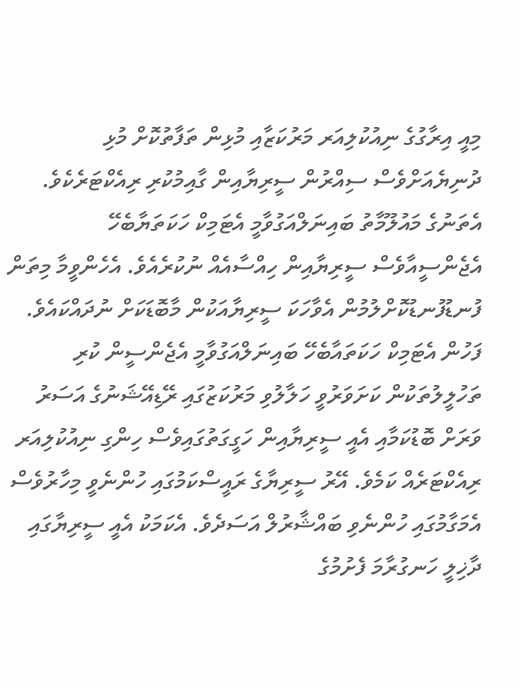މިއީ އިރާގުގެ ނިއުކުލިއަރ މަރުކަޒާއި މުޅިން ތަފާތުކޮށް މުޅި ދުނިޔެއަށްވެސް ސިއްރުން ސީރިޔާއިން ގާއިމުކުރި ރިއެކްޓަރެކެވެ. އެތަނުގެ މައުލޫމާތު ބައިނަލްއަގުވާމީ އެޓަމިކް ހަކަތަޔާބެހޭ އެޖެންސީއާވެސް ސީރިޔާއިން ހިއްސާއެއް ނުކުރެއެވެ. އެހެންވީމާ މިތަން ފުނޑުފުނޑުކޮށްލުމުން އެވާހަކަ ސީރިޔާއަކުން މާބޮޑަކަށް ނުދައްކައެވެ. ފަހުން އެޓަމިކް ހަކަތައާބެހޭ ބައިނަލްއަގުވާމީ އެޖެންސީން ކުރި ތަހުލީލުތަކުން ކަށަވަރުވީ ހަލާލުވި މަރުކަޒުގައި ރޭޑިއޭޝަނުގެ އަސަރު ވަރަށް ބޮޑުކަމާއި އެއީ ސީރިޔާއިން ހަގީގަތުގައިވެސް ހިންގި ނިއުކުލިއަރ ރިއެކްޓަރެއް ކަމެވެ. އޭރު ސީރިޔާގެ ރައީސްކަމުގައި ހުންނެވީ މިހާރުވެސް އެމަގާމުގައި ހުންނެވި ބައްޝާރުލް އަސަދެވެ. އެކަމަކު އެއީ ސީރިޔާގައި ދާޚިލީ ހަނގުރާމަ ފެށުމުގެ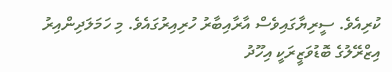ކުރިއެވެ. ސީރިޔާގައިވެސް އާރާއިބާރު ހުރިއިރުގައެވެ. މި ހަމަލަދިންއިރު އިޒްރޭލުގެ ބޮޑުވަޒީރަކީ އިހޫދު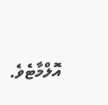އޮލްމާޓެވެ.